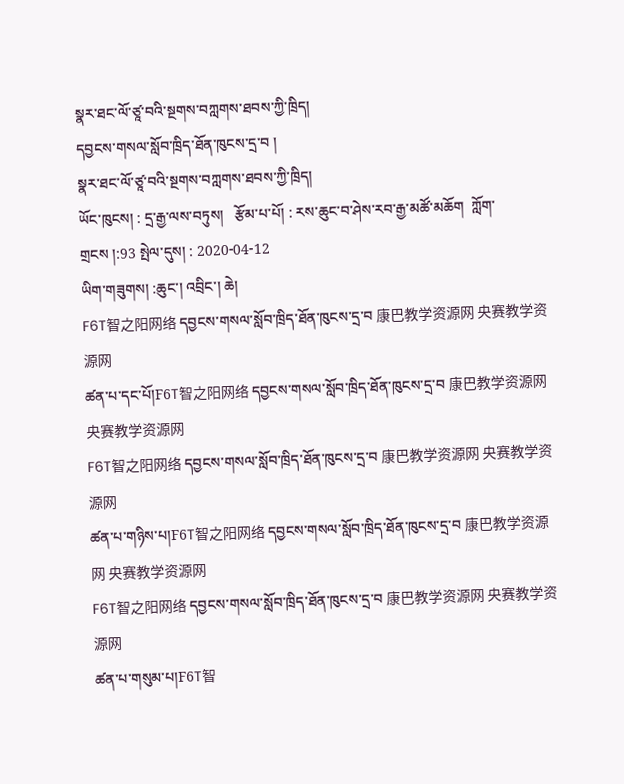སྣར་ཐང་ལོ་ཙཱ་བའི་སྔགས་བཀླགས་ཐབས་ཀྱི་ཁྲིད།
དབྱངས་གསལ་སློབ་ཁྲིད་ཐོན་ཁུངས་དྲ་བ །
སྣར་ཐང་ལོ་ཙཱ་བའི་སྔགས་བཀླགས་ཐབས་ཀྱི་ཁྲིད།
ཡོང་ཁུངས། : དྲ་རྒྱ་ལས་བཏུས།   རྩོམ་པ་པོ། : རས་ཆུང་བ་ཤེས་རབ་རྒྱ་མཚོ་མཆོག  ཀློག་གྲངས །:93 སྤེལ་དུས། : 2020-04-12
ཡིག་གཟུགས། :ཆུང་། འབྲིང་། ཆེ།
F6T智之阳网络 དབྱངས་གསལ་སློབ་ཁྲིད་ཐོན་ཁུངས་དྲ་བ 康巴教学资源网 央赛教学资源网
ཚན་པ་དང་པོ།F6T智之阳网络 དབྱངས་གསལ་སློབ་ཁྲིད་ཐོན་ཁུངས་དྲ་བ 康巴教学资源网 央赛教学资源网
F6T智之阳网络 དབྱངས་གསལ་སློབ་ཁྲིད་ཐོན་ཁུངས་དྲ་བ 康巴教学资源网 央赛教学资源网
ཚན་པ་གཉིས་པ།F6T智之阳网络 དབྱངས་གསལ་སློབ་ཁྲིད་ཐོན་ཁུངས་དྲ་བ 康巴教学资源网 央赛教学资源网
F6T智之阳网络 དབྱངས་གསལ་སློབ་ཁྲིད་ཐོན་ཁུངས་དྲ་བ 康巴教学资源网 央赛教学资源网
ཚན་པ་གསུམ་པ།F6T智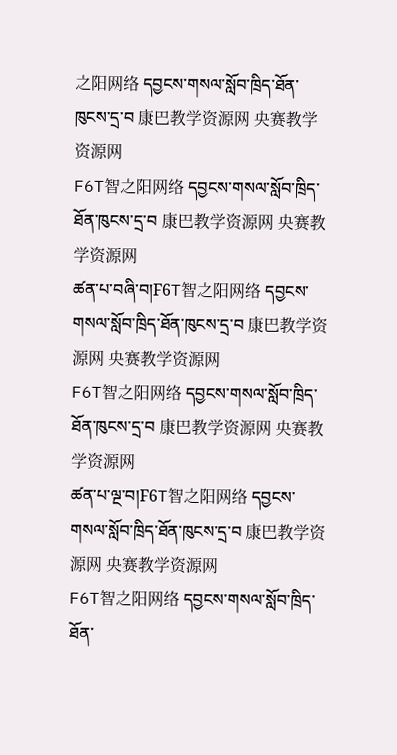之阳网络 དབྱངས་གསལ་སློབ་ཁྲིད་ཐོན་ཁུངས་དྲ་བ 康巴教学资源网 央赛教学资源网
F6T智之阳网络 དབྱངས་གསལ་སློབ་ཁྲིད་ཐོན་ཁུངས་དྲ་བ 康巴教学资源网 央赛教学资源网
ཚན་པ་བཞི་བ།F6T智之阳网络 དབྱངས་གསལ་སློབ་ཁྲིད་ཐོན་ཁུངས་དྲ་བ 康巴教学资源网 央赛教学资源网
F6T智之阳网络 དབྱངས་གསལ་སློབ་ཁྲིད་ཐོན་ཁུངས་དྲ་བ 康巴教学资源网 央赛教学资源网
ཚན་པ་ལྔ་བ།F6T智之阳网络 དབྱངས་གསལ་སློབ་ཁྲིད་ཐོན་ཁུངས་དྲ་བ 康巴教学资源网 央赛教学资源网
F6T智之阳网络 དབྱངས་གསལ་སློབ་ཁྲིད་ཐོན་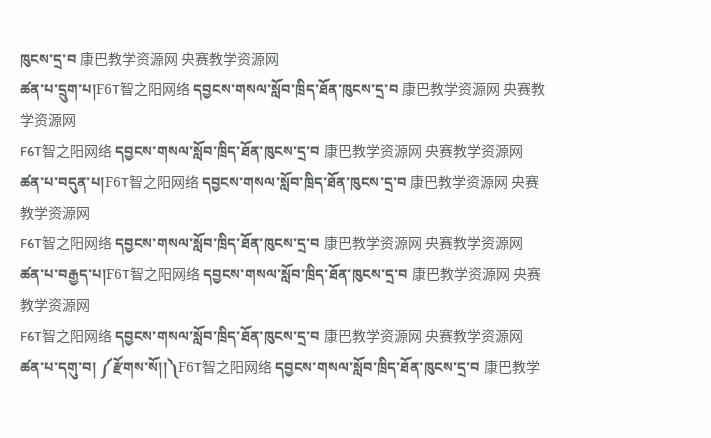ཁུངས་དྲ་བ 康巴教学资源网 央赛教学资源网
ཚན་པ་དྲུག་པ།F6T智之阳网络 དབྱངས་གསལ་སློབ་ཁྲིད་ཐོན་ཁུངས་དྲ་བ 康巴教学资源网 央赛教学资源网
F6T智之阳网络 དབྱངས་གསལ་སློབ་ཁྲིད་ཐོན་ཁུངས་དྲ་བ 康巴教学资源网 央赛教学资源网
ཚན་པ་བདུན་པ།F6T智之阳网络 དབྱངས་གསལ་སློབ་ཁྲིད་ཐོན་ཁུངས་དྲ་བ 康巴教学资源网 央赛教学资源网
F6T智之阳网络 དབྱངས་གསལ་སློབ་ཁྲིད་ཐོན་ཁུངས་དྲ་བ 康巴教学资源网 央赛教学资源网
ཚན་པ་བརྒྱད་པ།F6T智之阳网络 དབྱངས་གསལ་སློབ་ཁྲིད་ཐོན་ཁུངས་དྲ་བ 康巴教学资源网 央赛教学资源网
F6T智之阳网络 དབྱངས་གསལ་སློབ་ཁྲིད་ཐོན་ཁུངས་དྲ་བ 康巴教学资源网 央赛教学资源网
ཚན་པ་དགུ་བ། ༼རྫོགས་སོ།།༽F6T智之阳网络 དབྱངས་གསལ་སློབ་ཁྲིད་ཐོན་ཁུངས་དྲ་བ 康巴教学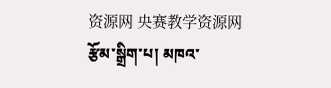资源网 央赛教学资源网
རྩོམ་སྒྲིག་པ། མཁའ་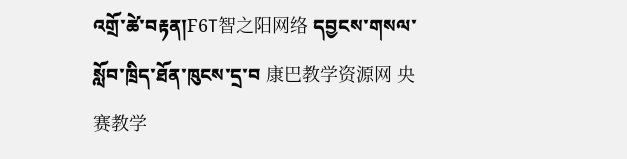འགྲོ་ཚེ་བརྟན།F6T智之阳网络 དབྱངས་གསལ་སློབ་ཁྲིད་ཐོན་ཁུངས་དྲ་བ 康巴教学资源网 央赛教学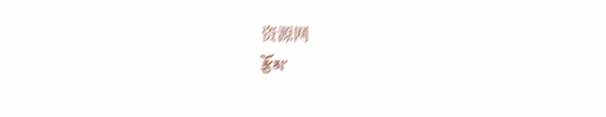资源网
རྩོམ་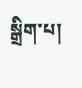སྒྲིག་པ།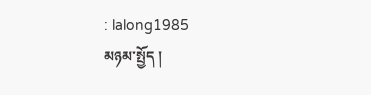: lalong1985
མཉམ་སྤྱོད །